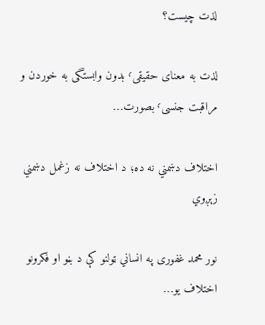لذت چیست؟

لذت به معنای حقیقی٬ بدون وابستگی به خوردن و مراقبت جنسی٬ بصورت…

اختلاف دښمني نه ده؛ د اختلاف نه زغمل دښمني زېږوي

نور محمد غفوری په انساني ټولنو کې د بڼو او فکرونو اختلاف یو…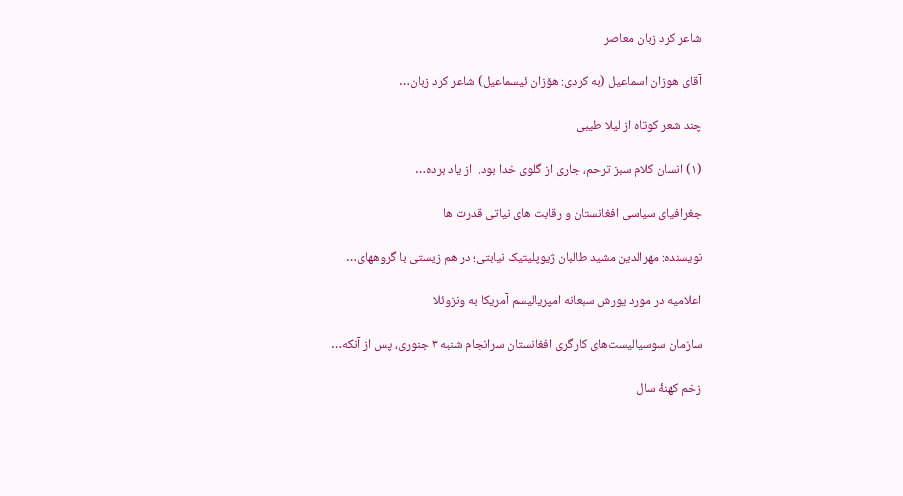شاعر کرد زبان معاصر

آقای هوزان اسماعیل (به کردی: هۆزان ئیسماعیل) شاعر کرد زبان…

چند شعر کوتاه از لیلا طیبی

(۱) انسان کلام سبز ترحم، جاری از گلوی خدا بود.  از یاد برده…

جغرافیای سیاسی افغانستان و رقابت های نیاتی قدرت ها

نویسنده: مهرالدین مشید طالبان ژیوپلیتیک نیابتی؛ در هم زیستی با گروههای…

اعلامیه در مورد یورش سبعانه امپریالیسم آمریکا به ونزوئلا

سازمان سوسیالیست‌های کارگری افغانستان سرانجام شنبه ۳ جنوری، پس از آنکه…

زخم کهنۀ سال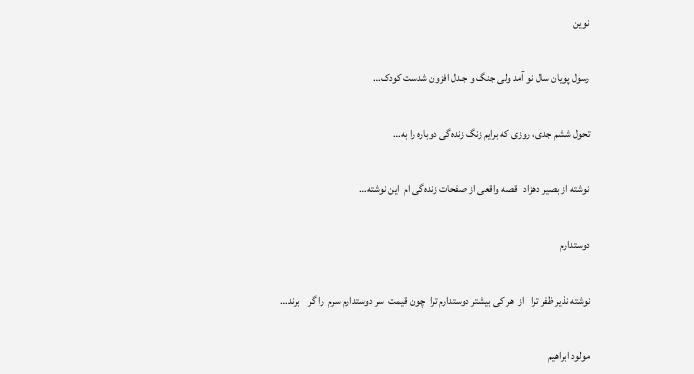نوین

رسول پویان سال نو آمد ولی جنگ و جـدل افزون شدست کودک…

تحول ششم جدی، روزی که برایم زنگ زنده‌گی دوباره را به…

نوشته از بصیر دهزاد   قصه واقعی از صفحات زنده‌گی ام  این نوشته…

دوستدارم

نوشته نذیر ظفر ترا   از  هر کی بیشتر دوستدارم ترا  چون قیمت  سر دوستدارم سرم  را گر    برند…

مولود ابراهیم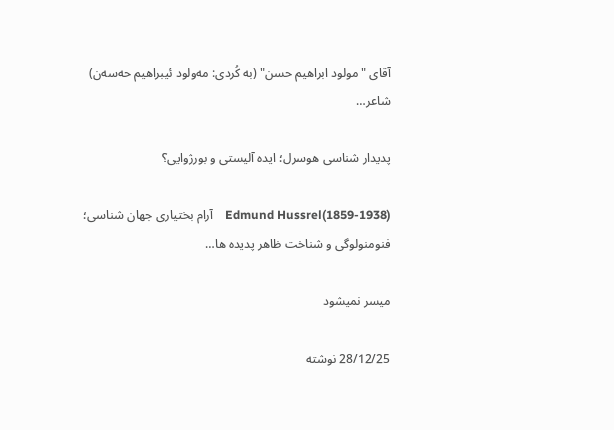آقای "مولود ابراهیم حسن" (به کُردی: مەولود ئیبراهیم حەسەن) شاعر…

پدیدار شناسی هوسرل؛ ایده آلیستی و بورژوایی؟

Edmund Hussrel(1859-1938)    آرام بختیاری جهان شناسی؛ فنومنولوگی و شناخت ظاهر پدیده ها…

ميسر نميشود

28/12/25 نوشته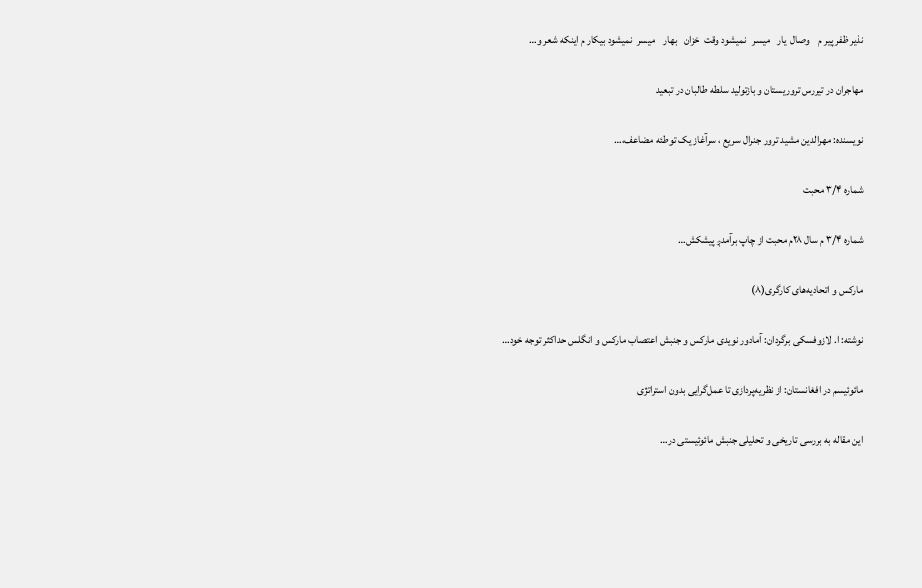نذير ظفر پير م    وصال  يار   ميسر   نميشود وقت  خزان   بهار    ميسر  نميشود بيكار م اينكه شعر و…

مهاجران در تیررس تروریستان و بازتولید سلطه طالبان در تبعید

نویسنده: مهرالدین مشید ترور جنرال سریع ، سرآغاز یک توطئه مضاعف،…

شماره ۳/۴ محبت

شماره ۳/۴ م سال ۲۸م محبت از چاپ برآمدږ پیشکش…

مارکس و اتحادیه‌های کارگری(۸)

نوشته: ا. لازوفسکی برگردان: آمادور نویدی مارکس و جنبش اعتصاب مارکس و انگلس حداکثر توجه خود…

مائوئیسم در افغانستان: از نظریه‌پردازی تا عمل‌گرایی بدون استراتژی

این مقاله به بررسی تاریخی و تحلیلی جنبش مائوئیستی در…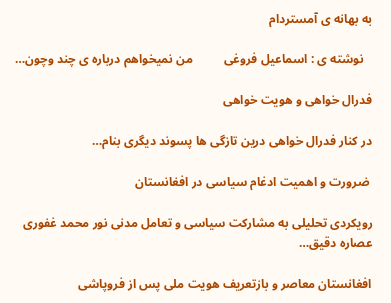به بهانه ی آمستردام

   نوشته ی : اسماعیل فروغی          من نمیخواهم درباره ی چند وچون…

فدرال خواهی و هویت خواهی

در کنار فدرال خواهی درین تازگی ها پسوند دیگری بنام…

 ضرورت و اهمیت ادغام سیاسی در افغانستان

رویکردی تحلیلی به مشارکت سیاسی و تعامل مدنی نور محمد غفوری عصاره دقیق…

افغانستان معاصر و بازتعریف هویت ملی پس از فروپاشی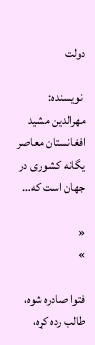دولت

 نویسنده: مهرالدین مشید     افغانستان معاصر یگانه کشوری در جهان است که…

«
»

فتوا صادره شوه، طالب رده کړه،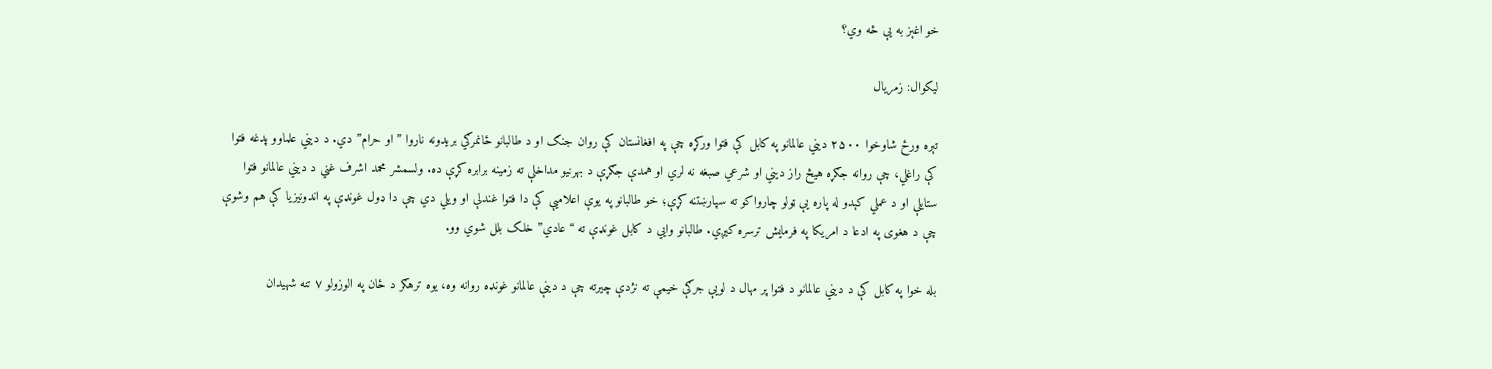خو اغېز به يې څه وي؟

لیکوال: زمریال

تېره ورځ شاوخوا ۲۵۰۰ دیني عالمانو په کابل کې فتوا ورکړه چې په افغانستان کې روان جنګ او د طالبانو ځانمرګي بریدونه ناروا ” او حرام” دي. د دیني علماوو پدغه فتوا کې راغلي، چې روانه جګړه هیڅ راز دیني او شرعي صبغه نه لري او همدې جګړې د بهرنیو مداخلې ته زمینه برابره کړې ده. ولسمشر محمد اشرف غني د دیني عالمانو فتوا ستایلې او د عملي کېدو له پاره یې ټولو چارواکو ته سپارښتنه کړې؛ خو طالبانو په یوې اعلامیې کې دا فتوا غندلې او ویلي دي چې دا ډول غونډې په اندونیزیا کې هم وشوې چې د هغوی په ادعا د امریکا په فرمایش ترسره کیږي. طالبانو وايي د کابل غونډې ته “عادي” خلک بلل شوي وو.

بله خوا په کابل کې د ديني عالمانو د فتوا پر مهال د لویې جرګې خیمې ته نژدې چيرته چې د دينې عالمانو غونډه روانه وه، یوه ترهګر د ځان په الوزولو ۷ تنه شهیدان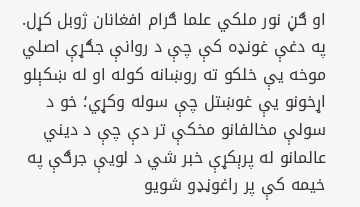او ګڼ نور ملکي علما ګرام افغانان ژوبل کړل. په دغې غونډه کې چې د روانې جګړې اصلي موخه يې خلکو ته روښانه کوله او له ښکېلو اړخونو يې غوښتل چې سوله وکړي؛ خو د سولې مخالفانو مخکې تر دې چې د دیني عالمانو له پرېکړې خبر شي د لویې جرګې په خیمه کې پر راغوڼډو شویو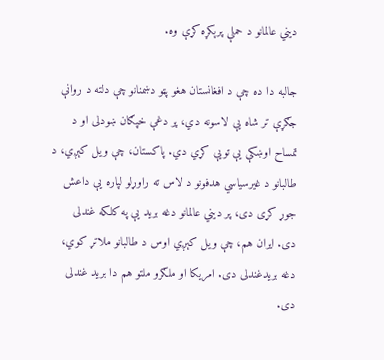دیني عالمانو د حملې پرېکړه کړې وه.

جالبه دا ده چې د افغانستان هغو پټو دښمنانو چې دلته د روانې جګړې تر شاه يې لاسونه دي، پر دغې خپګان ښودلی او د تمساح اوښکې يې تويې کړي دي. پاکستان، چې ويل کېږي، د طالبانو د غیرسیاسي هدفونو د لاس ته راوړلو لپاره یې داعش جوړ کړی دی، پر دیني عالمانو دغه برید يې په کلکه غندلی دی. ایران هم، چې ویل کېږي اوس د طالبانو ملاتړ کوي، دغه بريدغندلی دی. امریکا او ملګرو ملتو هم دا برید غندلی دی.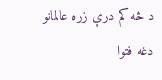د څه کم درې زره عالمانو دغه فتوا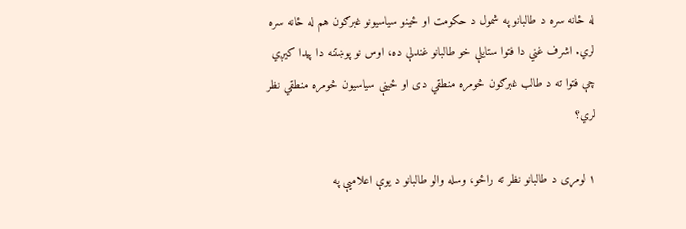له ځانه سره د طالبانو په شمول د حکومت او ځينو سياسيونو غبرګون هم له ځانه سره لري. اشرف غني دا فتوا ستايلې خو طالبانو غندلې ده، اوس نو پوښتنه دا پيدا کيږي چې فتوا ته د طالب غبرګون څومره منطقي دی او ځينې سياسيون څومره منطقي نظر لري؟

۱ لومړی د طالبانو نظر ته راځو، وسله والو طالبانو د يوې اعلاميې په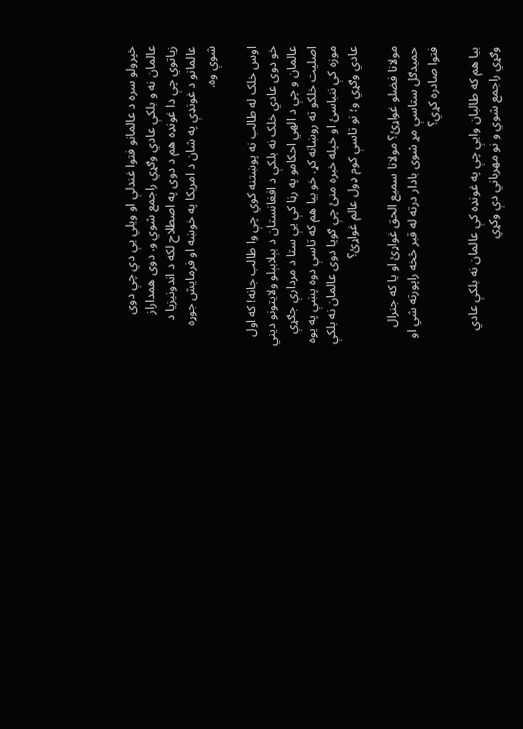خپرولو سره د عالمانو فتوا غندلې او ويلي يې دي چې دوی عالمان نه و بلکې عادي وګړي راجمع شوي و. دوی همداراز زياتوي چې دا غونډه هم د دوی په اصطلاح لکه د اندونيزيا د عالمانو د غونډې په شان د امريکا په خوښه او فرمايش جوړه شوې وه.

اوس خلک له طالب نه پوښتنه کوي چې وا طالب جانه! که اول خو دوی عادي خلک نه بلکې د افغانستان د بېلابېلو ولايتونو ديني عالمان و چې د الهي احکامو په رڼا کې يې ستا د مردارې جګړې اصليت خلکو ته روښانه کړ. خو بيا هم که تاسې دوه پښې په يوه موزه کې ننباسئ او خپله خبره منئ چې ګويا دوی عالمان نه بلکې عادي وګړي و؛ نو تاسې کوم ډول عالم غواړئ؟

مولانا فضلو غواړئ؟ مولانا سميع الحق غواړئ او يا که جنرال حميدګل ستاسې مړ شوی بادار درته له قبر څخه راپورته شي او فتوا صادره کړي؟

بيا هم که طالبان وايې چې په غونډه کې عالمان نه بلکې عادي وګړي راجمع شوي و نو مهرباني دې وکړي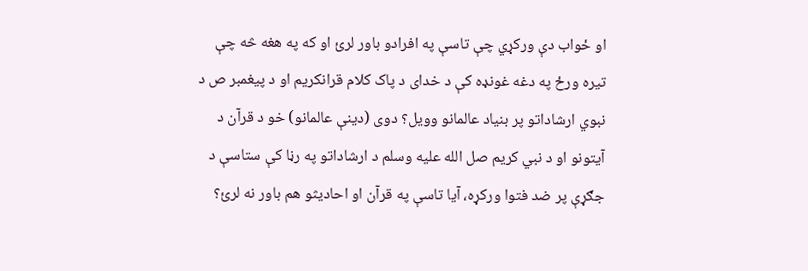او ځواب دې ورکړي چې تاسې په افرادو باور لرئ او که په هغه څه چې تيره ورځ په دغه غونډه کې د خدای د پاک کلام قرانکريم او د پيغمبر ص د نبوي ارشاداتو پر بنياد عالمانو وويل؟ دوی (دينې عالمانو) خو د قرآ‌ن د آیتونو او د نبي کريم صل الله علیه وسلم د ارشاداتو په رڼا کې ستاسې د جګړې پر ضد فتوا ورکړه، آيا تاسې په قرآن او احاديثو هم باور نه لرئ؟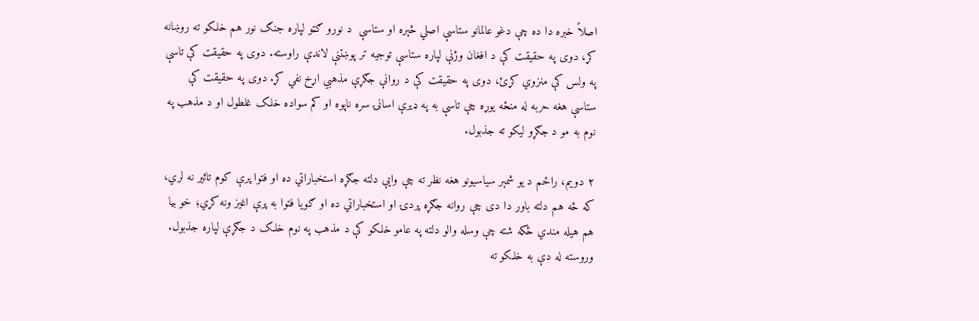اصلاً خبره دا ده چې دغو عالمانو ستاسې اصلي څېره او ستاسې  د نورو ګټو لپاره جنګ نور هم خلکو ته روښانه کړ، دوی په حقيقت کې د افغان وژنې لپاره ستاسې توجيه تر پوښتنې لاندې راوسته. دوی په حقيقت کې تاسې په ولس کې منزوي کړئ، دوی په حقيقت کې د روانې جګړې مذهبي اړخ نفي کړ. دوی په حقيقت کې ستاسې هغه حربه له منځه يوړه چې تاسې به په ډيرې اسانۍ سره ناپوه او کم سواده خلک غلطول او د مذهب په نوم به مو د جګړو ليکو ته جذبول.

۲ دويم، راځم د يو شمېر سياسيونو هغه نظر ته چې وايې دلته جګړه استخباراتي ده او فتوا پرې کوم تاثير نه لري، که څه هم دلته باور دا دی چې روانه جګړه پردۍ او استخباراتي ده او ګويا فتوا به پرې اغيز ونه کړي؛ خو بيا هم هيله مندي ځکه شته چې وسله والو دلته په عامو خلکو کې د مذهب په نوم خلک د جګړې لپاره جذبول. وروسته له دې به خلکو ته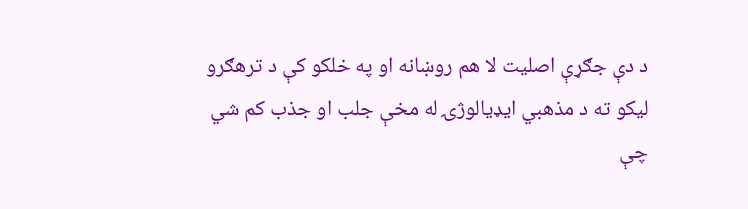د دې جګړې اصليت لا هم روښانه او په خلکو کې د ترهګرو ليکو ته د مذهبي ايډيالوژۍ له مخې جلب او جذب کم شي چې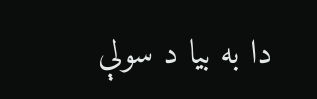دا به بیا د سولې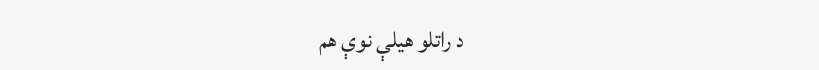د راتلو هیلې نوې هم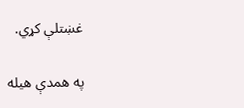غښتلې کړي.

په همدې هیله